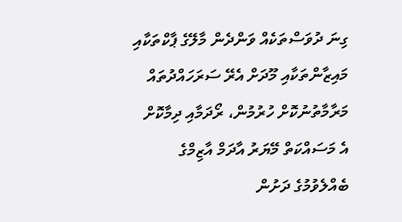ގިނަ ދުވަސްތަކެއް ވަންދެން މާލޭގެ ޕާކްތަކާއި މައިޒާންތަކާއި މޫދަށް އެރޭ ސަރަހައްދުތައް މަރާމާތުނުކޮށް ހުރުމުން، ރޯދަމާއި ދިމާކޮށް އެ މަސައްކަތް މޭޔަރު އާދަމް އާޒިމްގެ ބެއްލެވުމުގެ ދަށުން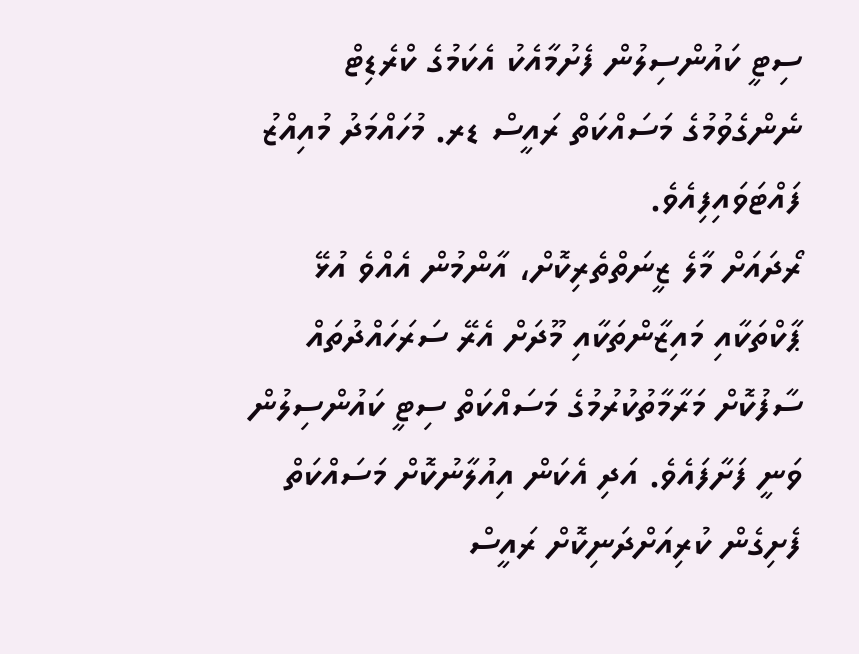ސިޓީ ކައުންސިލުން ފެށުމާއެކު އެކަމުގެ ކްރެޑިޓް ނެންގެވުމުގެ މަސައްކަތް ރައީސް ޑރ. މުހައްމަދު މުއިއްޒު ފައްޓަވައިފިއެވެ.
ރޯދައަށް މާލެ ޒީނަތްތެރިކޮށް، އާންމުން އެއްވެ އުޅޭ ޕާކްތަކާއި މައިޒާންތަކާއި މޫދަށް އެރޭ ސަރަހައްދުތައް ސާފުކޮށް މަރާމާތުކުރުމުގެ މަސައްކަތް ސިޓީ ކައުންސިލުން ވަނީ ފަށާފައެވެ. އަދި އެކަން އިއުލާނުކޮށް މަސައްކަތް ފެށިގެން ކުރިއަށްދަނިކޮށް ރައީސް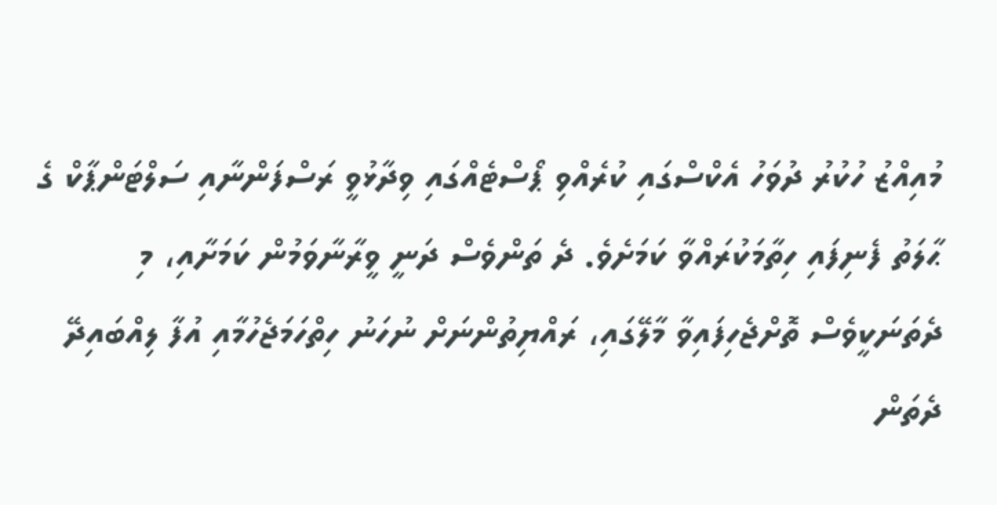މުއިއްޒު ހުކުރު ދުވަހު އެކްސްގައި ކުރެއްވި ޕޯސްޓެއްގައި ވިދާޅުވީ ރަސްފަންނާއި ސަލްޓަންޕާކް ގެ ޙާލަތު ފެނިފައި ހިތާމަކުރައްވާ ކަމަށެވެ. ދެ ތަންވެސް ދަނީ ވީރާނާވަމުން ކަމަށާއި، މި ދެތަނަކީވެސް ތޮށްޖެހިފައިވާ މާލޭގައި، ރައްޔިތުންނަށް ނުހަނު ހިތްހަމަޖެހުމާއި އުފާ ލިއްބައިދޭ ދެތަން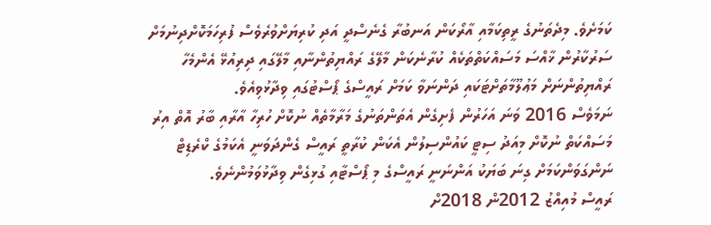ކަމަށެވެ. މިދެތަނުގެ ރީތިކަމާއި އާރޯކަން އަނބުރާ ގެނެސްދީ އަދި ކުރިޔަށްވުރެވެސް ފުރިހަމަކޮށްދިނުމަށް ސަރުކާރުން ޚާއްސަ މަސައްކަތްތަކެއް ކުރާނެކަން މާލޭގެ ރައްޔިތުންނާއި މާލޭގައި ދިރިއުޅޭ އެންމެހާ ރައްޔިތުންނަށް މަޢުލޫމާތަށްޓަކައި ދަންނަވާ ކަމަށް ރައީސްގެ ޕޯސްޓުގައި ވިދާޅުވިއެވެ.
ނަމަވެސް 2016 ވަނަ އަހަރުން ފެށިގެން އެތަންތަނުގެ މަރާމާތެއް ނުކޮށް ހުރިހާ އާރާއި ބާރު އޮތް އިރު މަސައްކަތް ނުކޮށް މިއަދު ސިޓީ ކައުންސިލުން އެކަން ކުރާތީ ރައީސް ގެންދަވަނީ އެކަމުގެ ކްރެޑިޓް ނަންގަވަންކަމަށް ގިނަ ބަޔަކު އަންނަނީ ރައީސްގެ މި ޕޯސްޓާއި ގުޅިގެން ވިދާޅުވަމުންނެވެ.
ރައީސް މުއިއްޒު 2012ން 2018ށް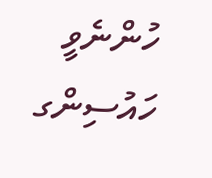ހުންނެވީ ހައުސިންގ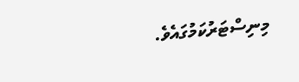މިނިސްޓަރުކަމުގައެވެ.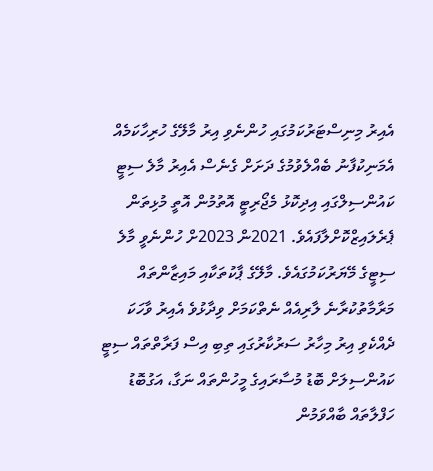އެއިރު މިނިސްޓަރުކަމުގައި ހުންނެވި އިރު މާލޭގެ ހުރިހާކަމެއް އެމަނިކުފާނު ބެއްލެވުމުގެ ދަށަށް ގެނެސް އެއިރު މާލެ ސިޓީ ކައުންސިލްގައި އިދިކޮޅު މެޖޯރިޓީ އޮތުމުން އޮތީ މުޅިތަން ޕެރެލައިޒްކޮށްލާފައެވެ. 2021ން 2023ށް ހުންނެވީ މާލެ ސިޓީގެ މޭޔަރުކަމުގައެވެ. މާލޭގެ ޕާކުތަކާއި މައިޒާންތައް މަރާމާތުކުރާނެ ލާރިއެއް ނެތްކަމަށް ވިދާޅުވެ އެއިރު ވާހަކަ ދެއްކެވި އިރު މިހާރު ސަރުކާރުގައި ތިބި އިސް ފަރާތްތައް ސިޓީ ކައުންސިލަށް ބޮޑު މުސާރައިގެ މީހުންތައް ނަގާ، އަގުބޮޑު ހަފްލާތައް ބާއްވަމުން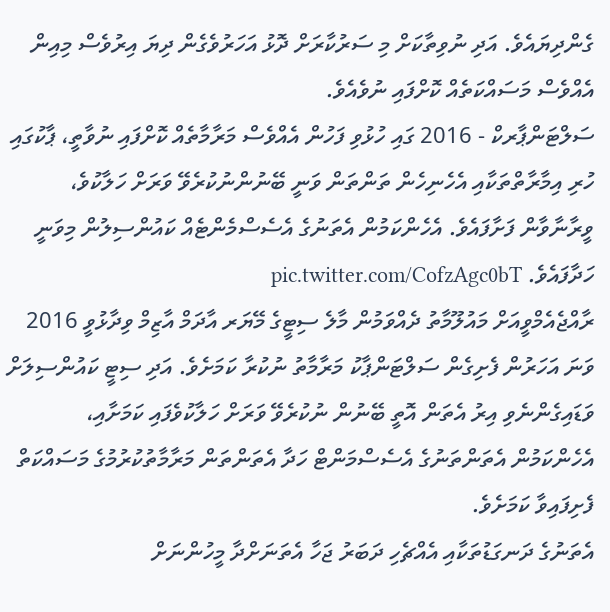ގެންދިޔައެވެ. އަދި ނުވިތާކަށް މި ސަރުކާރަށް ދޮޅު އަހަރުވެގެން ދިޔަ އިރުވެސް މިއިން އެއްވެސް މަސައްކަތެއް ކޮށްފައި ނުވެއެވެ.
ސަލްޓަންޕާރކް - 2016 ގައި ހުޅުވި ފަހުން އެއްވެސް މަރާމާތެއް ކޮށްފައި ނުވާތީ، ޕާކުގައި ހުރި އިމާރާތްތަކާއި އެހެނިހެން ތަންތަން ވަނީ ބޭނުންނުކުރެވޭ ވަރަށް ހަލާކުވެ، ވީރާނާވާން ފަށާފައެވެ. އެހެންކަމުން އެތަނުގެ އެސެސްމެންޓެއް ކައުންސިލުން މިވަނީ ހަދާފައެވެ. pic.twitter.com/CofzAgc0bT
ރާއްޖެއެމްވީއަށް މައުލޫމާތު ދެއްވަމުން މާލެ ސިޓީގެ މޭޔަރ އާދަމް އާޒިމް ވިދާޅުވީ 2016 ވަނަ އަހަރުން ފެށިގެން ސަލްޓަންޕާކު މަރާމާތު ނުކުރާ ކަމަށެވެ. އަދި ސިޓީ ކައުންސިލަށް ވަޑައިގެންނެވި އިރު އެތަން އޮތީ ބޭނުން ނުކުރެވޭ ވަރަށް ހަލާކުވެފައި ކަމަށާއި، އެހެންކަމުން އެތަންތަނުގެ އެސެސްމަންޓް ހަދާ އެތަންތަން މަރާމާތުކުރުމުގެ މަސައްކަތް ފެށިފައިވާ ކަމަށެވެ.
އެތަނުގެ ދަނގަޑުތަކާއި އެއްޗެހި ދަބަރު ޖަހާ އެތަނަށްދާ މީހުންނަށް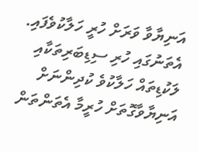އަނިޔާވާ ވަރަށް ހުރީ ހަލާކުވެފައި. އެތަނުގައި ހުރި ސިޑިބަރިތަކާއި ލަކުޑިތައް ހަލާކުވެ ކުދިންނަށް އަނިޔާވާގޮތަށް ހުރީމާ އެތަންތަން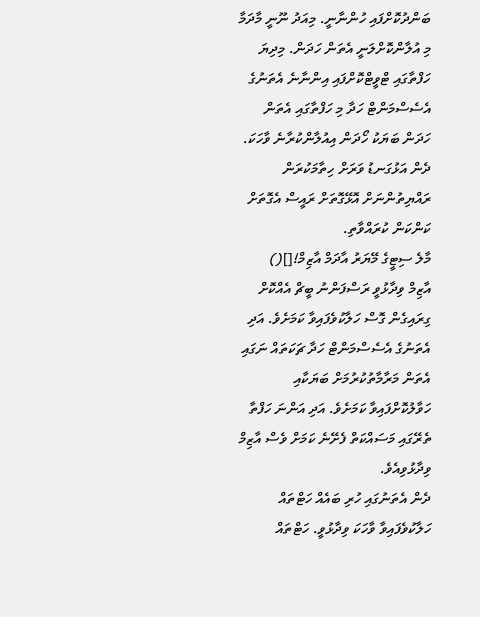ބަންދުކޮށްފައި ހުންނާނީ. މިއަދު ނޫނީ މާދަމާ މި އުލާންކޮށްލަނީ އެތަން ހަދަން. މިދިޔަ ހަފްތާގައި ޓްވީޓްކޮށްފައި އިންނާނެ އެތަނުގެ އެސެސްމަންޓް ހަދާ މި ހަފްތާގައި އެތަން ހަދަން ބަޔަކު ހޯދަން އިއުލާންކުރާނެ ވާހަކަ. ދެން އަޅުގަނޑު ވަރަށް ހިތާމަކުރަން ރައްޔިތުންނަށް އޮޅޭގޮތަށް ރައީސް އެގޮތަށް ކަންކަން ކުރައްވާތި.
މާލެ ސިޓީގެ މޭޔަރު އާދަމް އާޒިމް![]()
އާޒިމް ވިދާޅުވީ ރަސްފަންނު ބީޗް އެއްކޮށް ގިރައިގެން ގޮސް ހަލާކުވެފައިވާ ކަމަށެވެ. އަދި އެތަނުގެ އެސެސްމަންޓް ހަދާ ޗަކަތައް ނަގައި އެތަން މަރާމާތުކުރުމަށް ބަޔަކާއި ހަވާލުކޮށްފައިވާ ކަމަށެވެ. އަދި އަންނަ ހަފްތާ ތެރޭގައި މަސައްކަތް ފެށޭނެ ކަމަށް ވެސް އާޒިމް ވިދާޅުވިއެވެ.
ދެން އެތަނުގައި ހުރި ބައެއް ހަޓްތައް ހަލާކުވެފައިވާ ވާހަކަ ވިދާޅުވީ. ހަޓްތައް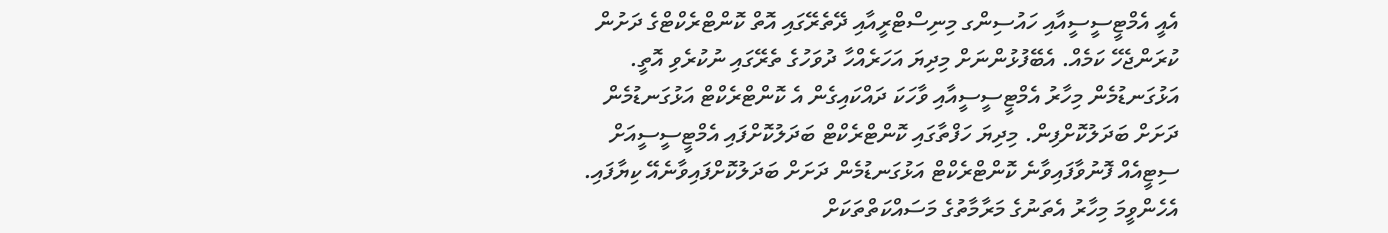އެއީ އެމްޓީސީސީއާއި ހައުސިންގ މިނިސްޓްރީއާއި ދޭތެރޭގައި އޮތް ކޮންޓްރެކްޓްގެ ދަށުން ކުރަންޖެހޭ ކަމެއް. އެބޭފުޅުންނަށް މިދިޔަ އަހަރެއްހާ ދުވަހުގެ ތެރޭގައި ނުކުރެވި އޮތީ. އަޅުގަނޑުމެން މިހާރު އެމްޓީސީސީއާއި ވާހަކަ ދައްކައިގެން އެ ކޮންޓްރެކްޓް އަޅުގަނޑުމެން ދަށަށް ބަދަލުކޮށްފިން. މިދިޔަ ހަފްތާގައި ކޮންޓްރެކްޓް ބަދަލުކޮށްފައި އެމްޓީސީސީއަށް ސިޓީއެއް ފޮނުވާފައިވާނެ ކޮންޓްރެކްޓް އަޅުގަނޑުމެން ދަށަށް ބަދަލުކޮށްފައިވާނެއޭ ކިޔާފައި. އެހެންވީމަ މިހާރު އެތަނުގެ މަރާމާތުގެ މަސައްކަތްތަކަށް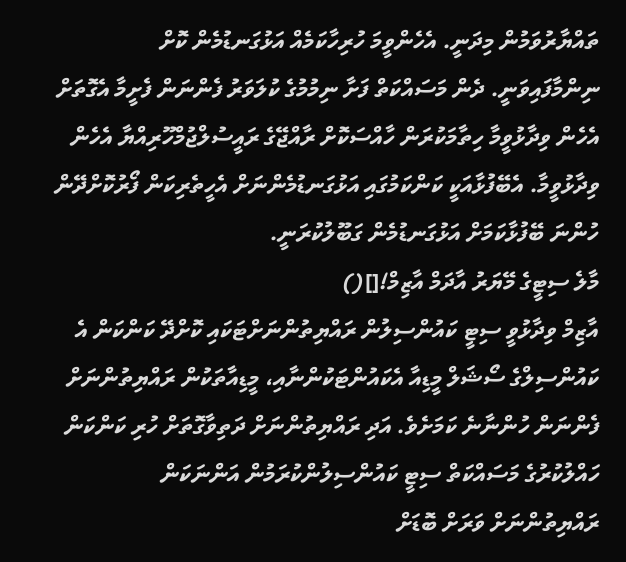ތައްޔާރުވަމުން މިދަނީ. އެހެންވީމަ ހުރިހާކަމެއް އަޅުގަނޑުމެން ކޮށް ނިންމާފައިވަނީ. ދެން މަސައްކަތް ފަށާ ނިމުމުގެ ކުލަވަރު ފެންނަން ފެށީމާ އެގޮތަށް އެހެން ވިދާޅުވީމާ ހިތާމަކުރަން ހާއްސަކޮށް ރާއްޖޭގެ ރައީސުލްޖުމްހޫރިއްޔާ އެހެން ވިދާޅުވީމާ. އެބޭފުޅާއަކީ ކަންކަމުގައި އަޅުގަނޑުމެންނަށް އެހީތެރިކަން ފޯރުކޮށްދޭން ހުންނަ ބޭފުޅާކަމަށް އަޅުގަނޑުމެން ގަބޫލުކުރަނީ.
މާލެ ސިޓީގެ މޭޔަރު އާދަމް އާޒިމް![]()
އާޒިމް ވިދާޅުވީ ސިޓީ ކައުންސިލުން ރައްޔިތުންނަށްޓަކައި ކޮށްދޭ ކަންކަން އެ ކައުންސިލްގެ ސޯޝަލް މީޑިއާ އެކައުންޓަކުންނާއި، މީޑިއާތަކުން ރައްޔިތުންނަށް ފެންނަން ހުންނާނެ ކަމަށެވެ. އަދި ރައްޔިތުންނަށް ދަތިވާގޮތަށް ހުރި ކަންކަން ހައްލުކުރުގެ މަސައްކަތް ސިޓީ ކައުންސިލުންކުރަމުން އަންނަކަން ރައްޔިތުންނަށް ވަރަށް ބޮޑަށް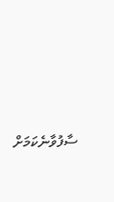ސާފުވާނެކަމަށް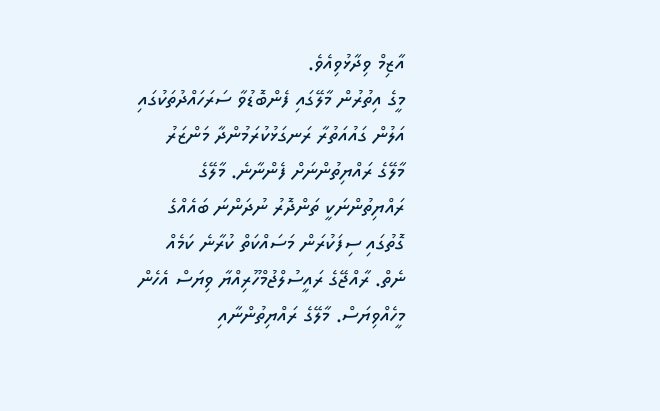އާޒިމް ވިދާޅުވިއެވެ.
މީގެ އިތުރުން މާލޭގައި ފެންބޮޑުވާ ސަރަހައްދުތަކުގައި އަލުން ގައުއަތުރާ ރަނގަޅުކުރަމުންދާ މަންޒަރު މާލޭގެ ރައްޔިތުންނަށް ފެންނާނެ. މާލޭގެ ރައްޔިތުންނަކީ ތަންދޮރު ނުދަންނަ ބައެއްގެ ގޮތުގައި ސިފަކުރަން މަސައްކަތް ކުރާނެ ކަމެއް ނެތް. ރާއްޖޭގެ ރައީސުލްޖުމްހޫރިއްޔާ ވިޔަސް އެހެން މީހެއްވިޔަސް. މާލޭގެ ރައްޔިތުންނާއި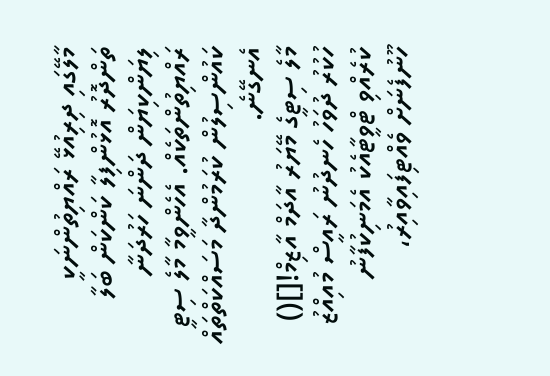މާލޭގައި ދިރިއުޅޭ ރައްޔިތުންނަކީ ތަންދޮރު އޮޅުންފިލާ ކަންކަން ބަލާ ލިޔަންކިޔަން ދަންނަ ހަރުދަނާ ރައްޔިތުންތަކެއް. އެހެންވީމާ މާލެ ސިޓީ ކައުންސިލުން ކުރަމުންދާ މަސައްކަތްތައް އެނގޭނެ.
މާލެ ސިޓީގެ މޭޔަރު އާދަމް އާޒިމް![]()
ހުކުރު ދުވަހު ހެނދުނު ރައީސް މުއިއްޒު ކުރެއްވި ޓްވީޓާއެކު އެމަނިކުފާނު ހޫނުފެނަށް ވެއްޓިފައިވާއިރު،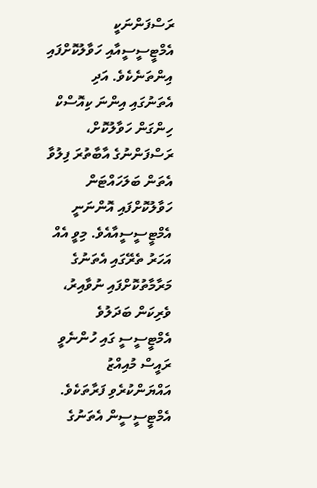ރަސްފަންނަކީ އެމްޓީސީސީއާއި ހަވާލުކޮށްފައި އިންތަނެކެވެ. އަދި އެތަނުގައި އިންނަ ކިއޮސްކް ހިންގަން ހަވާލުކޮށް، ރަސްފަންނުގެ އާބާތުރަ ފިލުވާ އެތަން ބަލަހައްޓަން ހަވާލުކޮށްފައި އޮންނަނީ އެމްޓީސީސީއާއެވެ. މިވީ އެއް އަހަރު ތެރޭގައި އެތަނުގެ މަރާމާތުކޮށްފައި ނުވާއިރު، ވެރިކަން ބަދަލުވެ އެމްޓީސީސީ ގައި ހުންނެވީ ރައީސް މުއިއްޒު އައްޔަންކުރެވި ފަރާތަކެވެ. އެމްޓީސީސީން އެތަނުގެ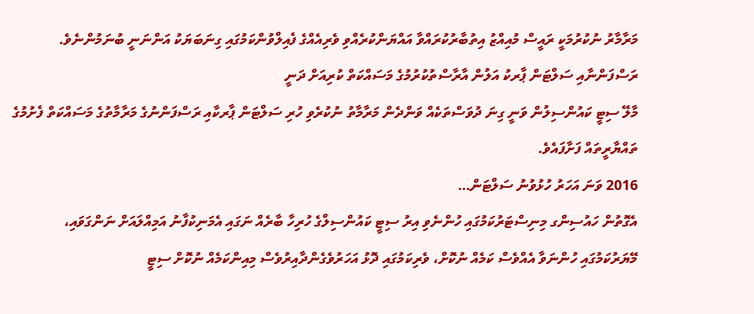މަރާމާރު ނުކުރުމަކީ ރައީސް މުއިއްޒު އިތުބާރުކުރައްވާ އައްޔަންކުރެއްވި ވެރިއެއްގެ ފެއިލްވުންކަމުގައި ގިނަބަޔަކު އަންނަނީ ބުނަމުންނެވެ.
ރަސްފަންނާއި ސަލްޓަން ޕާރކު އަލުން އާރާސްތުކުރުމުގެ މަސައްކަތް ކުރިއަށް ދަނީ
މާލޭ ސިޓީ ކައުންސިލުން ވަނީ ގިނަ ދުވަސްތަކެއް ވަންދެން މަރާމާތު ނުކުރެވި ހުރި ސަލްޓަން ޕާރކާއި ރަސްފަންނުގެ މަރާމާތުގެ މަސައްކަތް ފެށުމުގެ ތައްޔާރީތައް ފަށާފައެވެ.
2016 ވަނަ އަހަރު ހުޅުވުނު ސަލްޓަން…
އެގޮތުން ހައުސިންގ މިނިސްޓަރުކަމުގައި ހުންނެވި އިރު ސިޓީ ކައުންސިލްގެ ހުރިހާ ބާރެއް ނަގައި އެމަނިކުފާނު އަމިއްލައަށް ނަންގަވައި، މޭޔަރުކަމުގައި ހުންނަވާ އެއްވެސް ކަމެއް ނުކޮށް، ވެރިކަމުގައި ދޮޅު އަހަރުވެގެންދާއިރުވެސް މިއިންކަމެއް ނުކޮށް ސިޓީ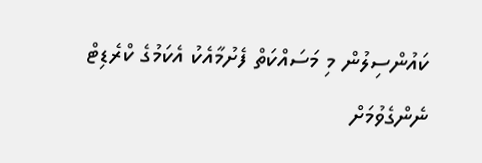ކައުންސިލުން މި މަސައްކަތް ފެށުމާއެކު އެކަމުގެ ކްރެޑިޓް ނެންގެވުމަށް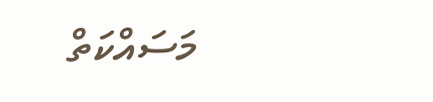މަސައްކަތް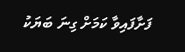ފަށާފައިވާ ކަމަށް ގިނަ ބަޔަކު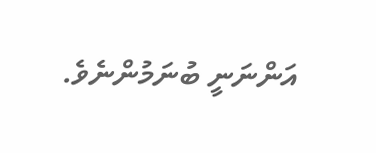އަންނަނީ ބުނަމުންނެވެ.